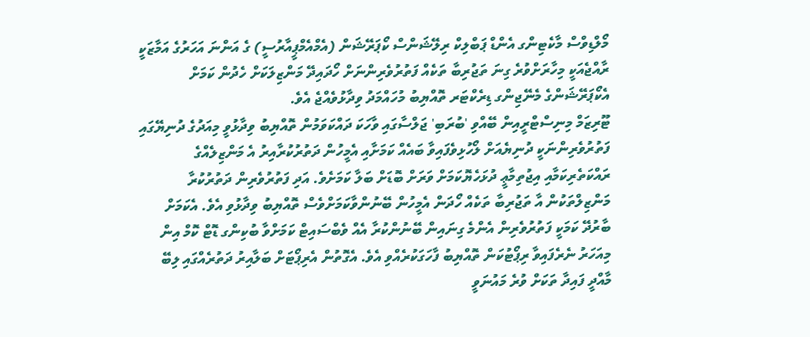މޯލްޑިވްސް މާކެޓިންގ އެންޑް ޕަބްލިކް ރިލޭޝަންސް ކޯޕަރޭޝަން (އެމްއެމްޕީއާރުސީ) ގެ އަންނަ އަހަރުގެ އަމާޒަކީ ރާއްޖެއަކީ މިހާރަށްވުރެ ގިނަ ތަޖުރިބާ ތަކެއް ފަތުރުވެރިންނަށް ހޯދައިދޭ މަންޒިލަކަށް ހެދުން ކަމަށް އެކޯޕަރޭޝަންގެ މެނޭޖިންގ ޑިރެކްޓަރ ތޮއްޔިބު މުހައްމަދު ވިދާޅުވެއްޖެ އެވެ.
ޓޫރިޒަމް މިނިސްޓްރީއިން ބޭއްވި 'ބުރަބި' ޖަލްސާގައި ވާހަކަ ދައްކަވަމުން ތޮއްޔިބު ވިދާޅުވީ މިއަދުގެ ދުނިޔޭގައި ފަތުރުވެރިންނަކީ ދުނިޔެއަށް ލޯހުޅިވެފައިވާ ބައެއް ކަމަށާއި އެމީހުން ދަތުރުކުރާއިރު އެ މަންޒިލެއްގެ ރައްކަތެރިކަމާއި އިޖުތިމާޢީ ދުޅަހެޔޮކަމަށް ވަރަށް ބޮޑަށް ބަލާ ކަމަށެވެ. އަދި ފަތުރުވެރިން ދަތުރުކުރާ މަންޒިލްތަކުން އާ ތަޖުރިބާ ތަކެއް ހޯދަން އެމީހުން ބޭނުންވާކަމަށްވެސް ތޮއްޔިބު ވިދާޅުވި އެވެ. އެކަމަށް ބާރުދޭ ކަމަކީ ފަތުރުވެރިން އެންމެ ގިނައިން ބޭނުންކުރާ އެއް ވެބްސައިޓް ކަމަށްވާ ބުކިންގ ޑޮޓް ކޮމް އިން މިއަހަރު ނެރެފައިވާ ރިޕޯޓުކަން ތޮއްޔިބު ފާހަގަކުރެއްވި އެވެ. އެގޮތުން އެރިޕޯޓަށް ބަލާއިރު ދަތުރެއްގައި ލިބޭ މާއްދީ ފައިދާ ތަކަށް ވުރެ މައުނަވީ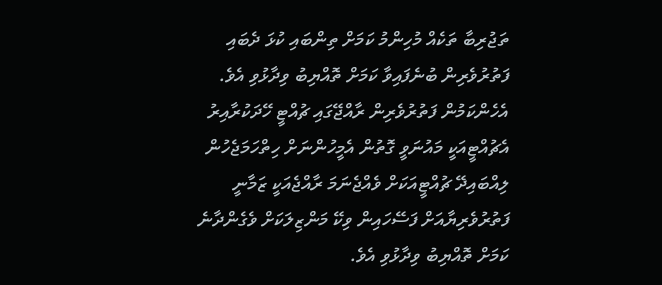ތަޖުރިބާ ތަކެއް މުހިންމު ކަމަށް ތިންބައި ކުޅަ ދެބައި ފަތުރުވެރިން ބުނެފައިވާ ކަމަށް ތޮއްޔިބު ވިދާޅުވި އެވެ.
އެހެންކަމުން ފަތުރުވެރިން ރާއްޖޭގައި ޗުއްޓީ ހޭދަކުރާއިރު އެޗުއްޓީއަކީ މައުނަވީ ގޮތުން އެމީހުންނަށް ހިތްހަމަޖެހުން ލިއްބައިދޭ ޗުއްޓީއަކަށް ވެއްޖެނަމަ ރާއްޖެއަކީ ޒަމާނީ ފަތުރުވެރިޔާއަށް ފަސޭހައިން ވިކޭ މަންޒިލަކަށް ވެގެންދާނެ ކަމަށް ތޮއްޔިބު ވިދާޅުވި އެވެ.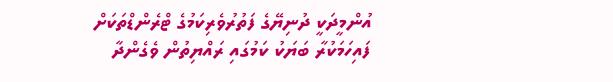އުންމީދަކީ ދުނިޔޭގެ ފަތުރުވެރިކަމުގެ ޓްރެންޑްތަކަށް ފައިހަމަކުރާ ބަޔަކު ކަމުގައި ރައްޔިތުން ވެގެންދާ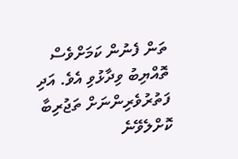ތަން ފެނުން ކަމަށްވެސް ތޮއްޔިބު ވިދާޅުވި އެވެ. އަދި ފަތުރުވެރިންނަށް ތަޖުރިބާ ކޮށްލެވޭނެ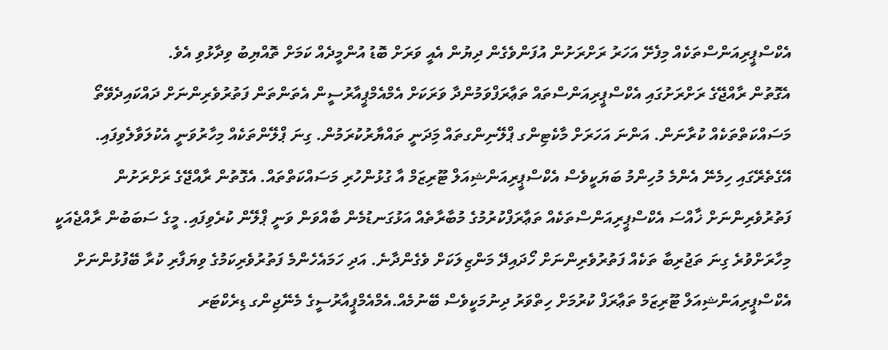އެކްސްޕީރިއަންސްތަކެއް މިފެށޭ އަހަރު ރަށްރަށުން އުފަންވެގެން ދިޔުން އެއީ ވަރަށް ބޮޑު އުންމީދެއް ކަމަށް ތޮއްޔިބު ވިދާޅުވި އެވެ.
އެގޮތުން ރާއްޖޭގެ ރަށްރަށުގައި އެކްސްޕީރިއަންސްތައް ތަޢާރަފްވަމުންދާ ވަރަކަށް އެމްއެމްޕީއާރުސީން އެތަންތަން ފަތުރުވެރިންނަށް ދައްކައިދެވޭތޯ މަސައްކަތްތަކެއް ކުރާނަން. އަންނަ އަހަރަށް މާކެޓިންގ ޕްލޭނިންގތައް މިަދަނީ ތައްޔާރުކުރަމުން. ގިނަ ޕްލޭންތަކެއް މިހާރުވަނީ އެކުލަވާލެވިފައި. އޭގެތެރޭގައި ހިމެނޭ އެންމެ މުހިންމު ބަޔަކީވެސް އެކްސްޕީރިއަންޝިއަލް ޓޫރިޒަމް އާ ގުޅުންހުރި މަސައްކަތްތައް. އެގޮތުން ރާއްޖޭގެ ރަށްރަށުން ފަތުރުވެރިންނަށް ޚާއްސަ އެކްސްޕީރިއަންސްތަކެއް ތަޢާރަފްކުރުމުގެ މުބާރާތެއް އަޅުގަނޑުމެން ބާއްވަން ވަނީ ޕްލޭން ކުރެވިފައި. މީގެ ސަބަބުން ރާއްޖެއަކީ މިހާރަށްވުރެ ގިނަ ތަޖުރިބާ ތަކެއް ފަތުރުވެރިންނަށް ހޯދައިދޭ މަންޒިލަކަށް ވެގެންދާނެ. އަދި ހަމައެހެންމެ ފަތުރުވެރިކަމުގެ ވިޔަފާރި ކުރާ ބޭފުޅުންނަށް އެކްސްޕީރިއަންޝިއަލް ޓޫރިޒަމް ތަޢާރަފް ކުރުމަށް ހިތްވަރު ދިނުމަކީވެސް ބޭނުމެއް.އެމްއެމްޕީއާރުސީގެ މެނޭޖިންގ ޑިރެކްޓަރ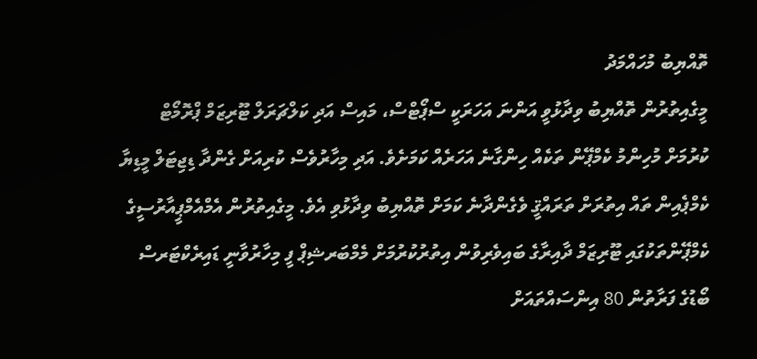ތޮއްޔިބު މުހައްމަދު
މީގެއިތުރުން ތޮއްޔިބު ވިދާޅުވީ އަންނަ އަހަރަކީ ސްޕޯޓްސް، މައިސް އަދި ކަލްޗަރަލް ޓޫރިޒަމް ޕްރޮމޯޓް ކުރުމަށް މުހިންމު ކެމްޕޭން ތަކެއް ހިންގާނެ އަހަރެއް ކަމަށެވެ. އަދި މިހާރުވެސް ކުރިއަށް ގެންދާ ޑިޖިޓަލް މީޑިޔާ ކެމްޕެއިން ތައް އިތުރަށް ތަރައްޤީ ވެގެންދާނެ ކަމަށް ތޮއްޔިބު ވިދާޅުވި އެވެ. މީގެއިތުރުން އެމްއެމްޕީއާރުސީގެ ކެމްޕޭންތަކުގައި ޓޫރިޒަމް ދާއިރާގެ ބައިވެރިވުން އިތުރުކުރުމަށް މެމްބަރޝިޕް ފީ މިހާރުވާނީ ޑައިރެކްޓަރސް ބޯޑުގެ ފަރާތުން 80 އިންސައްތައަށް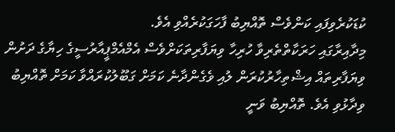ކުޑަކުރެވިފައި ކަންވެސް ތޮއްޔިބު ފާހަގަކުރެއްވި އެވެ.
މިދާއިރާގައި ހަރަކާތްތެރިވާ ހުރިހާ ވިޔަފާރިތަކަށްވެސް އެމްއެމްޕީއާރުސީގެ ހިޔާގެ ދަށުން ވިޔަފާރިތައް އިޝްތިހާރުކުރަން ލުއި ވެގެންދާނެ ކަމަށް ގަބޫލުކުރައްވާ ކަމަށް ތޮއްޔިބު ވިދާޅުވި އެވެ. ތޮއްޔިބު ވަނީ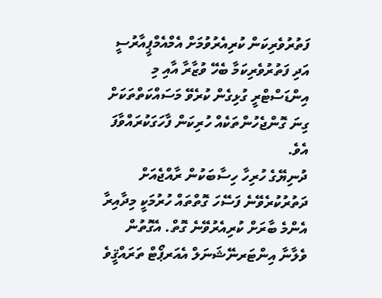ފަތުރުވެރިކަން ކުރިއެރުވުމަށް އެމްއެމްޕީއާރުސީ އަދި ފަތުރުވެރިކަމާ ބެހޭ ވުޒާރާ އާއި މި އިންޑަސްޓްރީ ގުޅިގެން ކުރެވޭ މަސައްކަތްތަކަށް ގިނަ ގޮންޖެހުންތަކެއް ހުރިކަން ފާހަގަކުރައްވާފަ އެވެ.
ދުނިޔޭގެ ހުރިހާ ހިސާބަކުން ރާއްޖެއަށް ދަތުރުކުރެވޭނެ ފަސޭހަ ގޮތްތައް ހުރުމަކީ މިދާއިރާ އެންމެ ބާރަށް ކުރިއެރުވޭނެ ގޮތް. އެގޮތުން ވެލާނާ އިންޓަރނޭޝަނަލް އެއަރޕޯޓް ތަރައްޤީވެ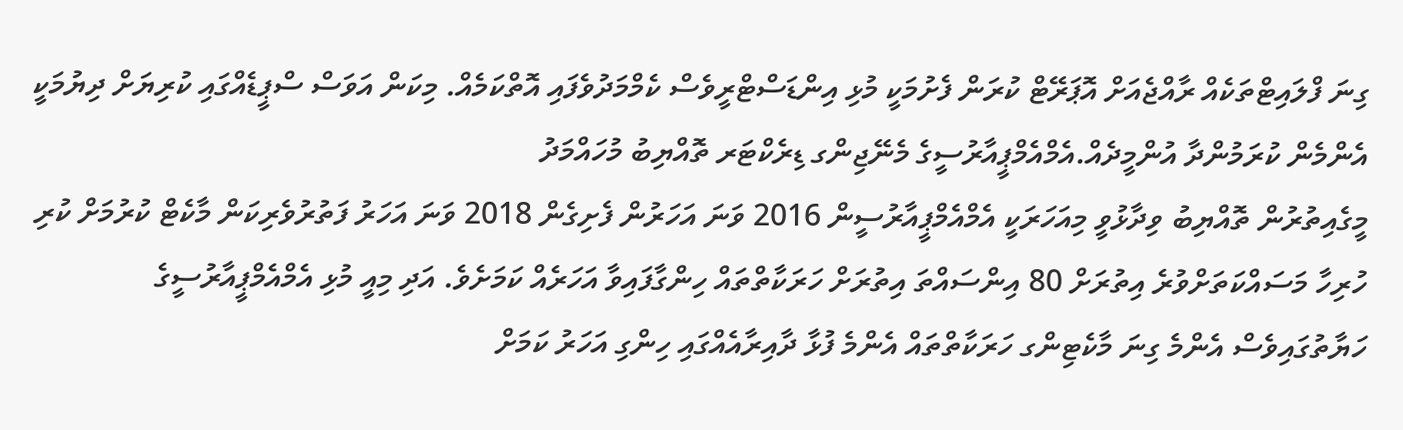ގިނަ ފްލައިޓްތަކެއް ރާއްޖެއަށް އޮޕަރޭޓް ކުރަން ފެށުމަކީ މުޅި އިންޑަސްޓްރީވެސް ކެމްމަދުވެފައި އޮތްކަމެއް. މިކަން އަވަސް ސްޕީޑެއްގައި ކުރިޔަށް ދިޔުމަކީ އެންމެން ކުރަމުންދާ އުންމީދެއް.އެމްއެމްޕީއާރުސީގެ މެނޭޖިންގ ޑިރެކްޓަރ ތޮއްޔިބު މުހައްމަދު
މީގެއިތުރުން ތޮއްޔިބު ވިދާޅުވީ މިއަހަރަކީ އެމްއެމްޕީއާރުސީން 2016 ވަނަ އަހަރުން ފެށިގެން 2018 ވަނަ އަހަރު ފަތުރުވެރިކަން މާކެޓް ކުރުމަށް ކުރި ހުރިހާ މަސައްކަތަށްވުރެ އިތުރަށް 80 އިންސައްތަ އިތުރަށް ހަރަކާތްތައް ހިންގާފައިވާ އަހަރެއް ކަމަށެވެ. އަދި މިއީ މުޅި އެމްއެމްޕީއާރުސީގެ ހަޔާތުގައިވެސް އެންމެ ގިނަ މާކެޓިންގ ހަރަކާތްތައް އެންމެ ފުޅާ ދާއިރާއެއްގައި ހިންގި އަހަރު ކަމަށް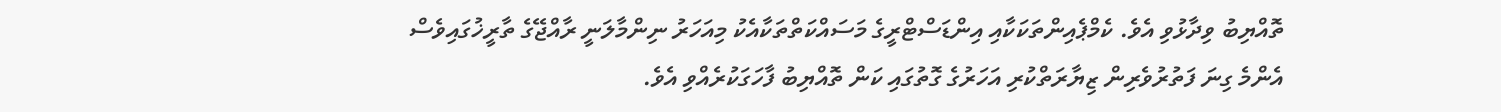ތޮއްޔިބު ވިދާޅުވި އެވެ. ކެމްޕެއިންތަކަކާއި އިންޑަސްޓްރީގެ މަސައްކަތްތަކާއެކު މިއަހަރު ނިންމާލަނީ ރާއްޖޭގެ ތާރީޚުގައިވެސް އެންމެ ގިނަ ފަތުރުވެރިން ޒިޔާރަތްކުރި އަހަރުގެ ގޮތުގައި ކަން ތޮއްޔިބު ފާހަގަކުރެއްވި އެވެ.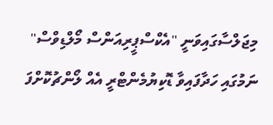މިޖަލްސާގައިވަނީ "އެކްސްޕީރިއަންސް މޯލްޑިވްސް" ނަމުގައި ހަދާފައިވާ ޑޮކިޔުމެންޓްރީ އެއް ލޯންޗުކޮށްފަ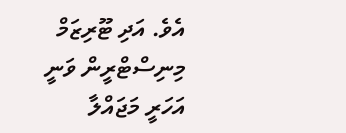އެވެ. އަދި ޓޫރިޒަމް މިނިސްޓްރީން ވަނީ އަހަރީ މަޖައްލާ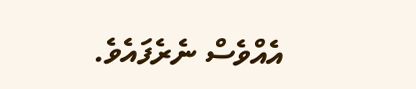އެއްވެސް ނެރެފައެވެ.